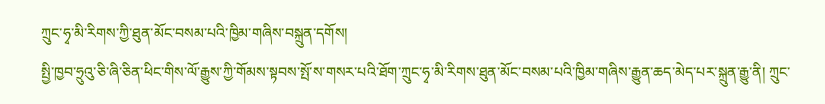ཀྲུང་ཧྭ་མི་རིགས་ཀྱི་ཐུན་མོང་བསམ་པའི་ཁྱིམ་གཞིས་བསྐྲུན་དགོས།
སྤྱི་ཁྱབ་ཧྲུའུ་ཅི་ཞི་ཅིན་ཕིང་གིས་ལོ་རྒྱུས་ཀྱི་གོམས་སྟབས་སྤོ་ས་གསར་པའི་ཐོག་ཀྲུང་ཧྭ་མི་རིགས་ཐུན་མོང་བསམ་པའི་ཁྱིམ་གཞིས་རྒྱུན་ཆད་མེད་པར་སྐྲུན་རྒྱུ་ནི། ཀྲུང་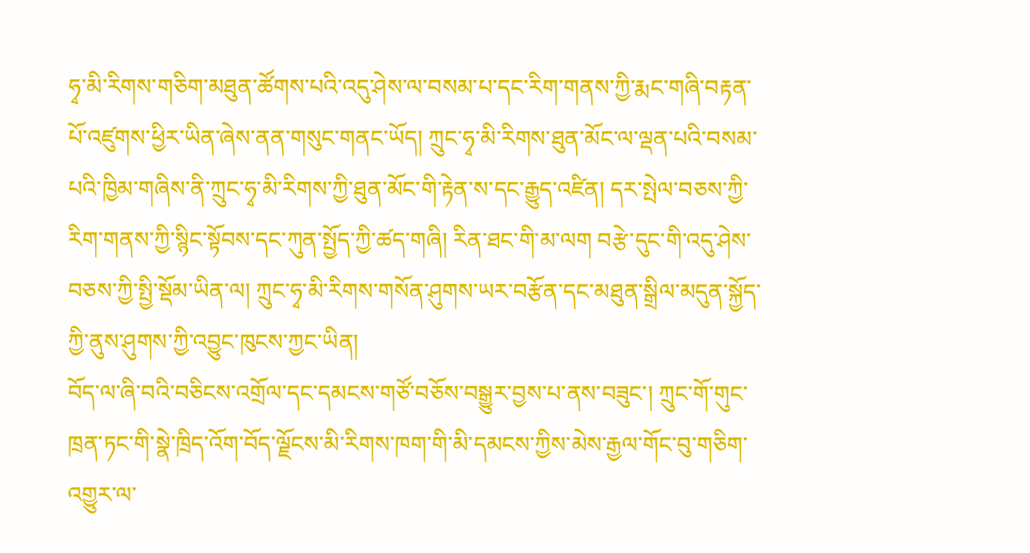ཧྭ་མི་རིགས་གཅིག་མཐུན་ཚོགས་པའི་འདུ་ཤེས་ལ་བསམ་པ་དང་རིག་གནས་ཀྱི་རྨང་གཞི་བརྟན་པོ་འཛུགས་ཕྱིར་ཡིན་ཞེས་ནན་གསུང་གནང་ཡོད། ཀྲུང་ཧྭ་མི་རིགས་ཐུན་མོང་ལ་ལྡན་པའི་བསམ་པའི་ཁྱིམ་གཞིས་ནི་ཀྲུང་ཧྭ་མི་རིགས་ཀྱི་ཐུན་མོང་གི་རྟེན་ས་དང་རྒྱུད་འཛིན། དར་སྤེལ་བཅས་ཀྱི་རིག་གནས་ཀྱི་སྙིང་སྟོབས་དང་ཀུན་སྤྱོད་ཀྱི་ཚད་གཞི། རིན་ཐང་གི་མ་ལག བརྩེ་དུང་གི་འདུ་ཤེས་བཅས་ཀྱི་སྤྱི་སྡོམ་ཡིན་ལ། ཀྲུང་ཧྭ་མི་རིགས་གསོན་ཤུགས་ཡར་བརྩོན་དང་མཐུན་སྒྲིལ་མདུན་སྐྱོད་ཀྱི་ནུས་ཤུགས་ཀྱི་འབྱུང་ཁུངས་ཀྱང་ཡིན།
བོད་ལ་ཞི་བའི་བཅིངས་འགྲོལ་དང་དམངས་གཙོ་བཅོས་བསྒྱུར་བྱས་པ་ནས་བཟུང་། ཀྲུང་གོ་གུང་ཁྲན་ཏང་གི་སྣེ་ཁྲིད་འོག་བོད་ལྗོངས་མི་རིགས་ཁག་གི་མི་དམངས་ཀྱིས་མེས་རྒྱལ་གོང་བུ་གཅིག་འགྱུར་ལ་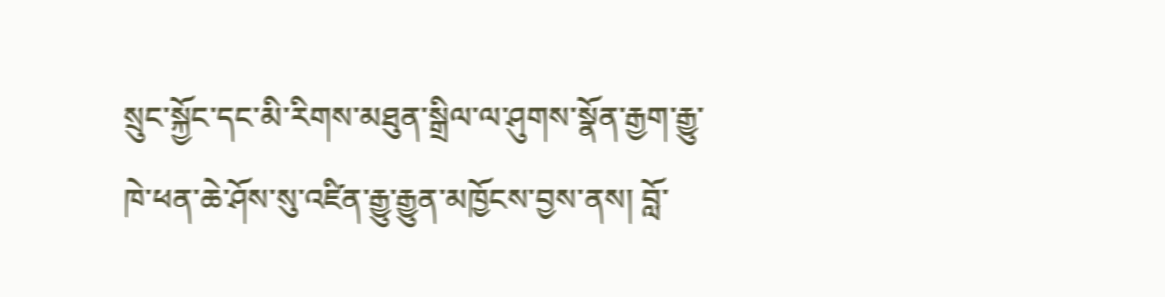སྲུང་སྐྱོང་དང་མི་རིགས་མཐུན་སྒྲིལ་ལ་ཤུགས་སྣོན་རྒྱག་རྒྱུ་ཁེ་ཕན་ཆེ་ཤོས་སུ་འཛིན་རྒྱུ་རྒྱུན་མཁྱོངས་བྱས་ནས། བློ་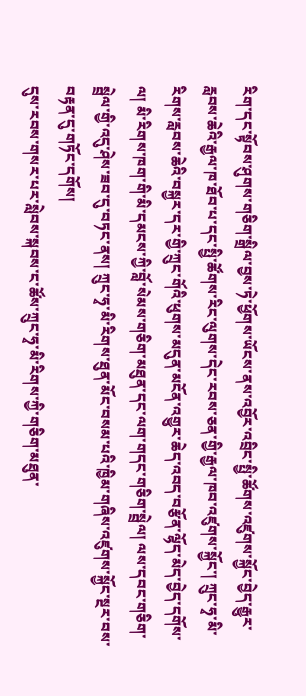རིག་དང་སྟོབས་ཤུགས་གཅིག་སྒྲིལ་བྱས་ཏེ་ཕྱོགས་ཡོངས་ནས་འབྱོར་འབྲིང་སྤྱི་ཚོགས་འཛུགས་སྐྱོང་བྱེད་རྒྱུར་རླབས་ཆེའི་རྒྱལ་ཁ་ཐོབ་པ་དང་སྤྱི་ཚོགས་རིང་ལུགས་དེང་རབས་ཅན་གྱི་རྒྱལ་ཁབ་འཛུགས་སྐྱོང་། ཀྲུང་ཧྭ་མི་རིགས་རླབས་ཆེའི་བསྐྱར་དར་གྱི་ཀྲུང་གོའི་ཕུགས་མདུན་མངོན་འགྱུར་ཆེད་འབད་བརྩོན་ལྷོད་མེད་བྱེད་དགོས་ལ། མི་རིགས་ཁག་གི་མི་དམངས་ཀྱི་བློ་སེམས་གཅིག་མཐུན་དང་ལག་གདང་གཅིག་སྦྲེལ། ལས་དབང་གཅིག་སྦྲེལ་གྱི་འདུ་ཤེས་ཟབ་དུ་བཏང་ནས། ཀྲུང་ཧྭ་མི་རིགས་ཐུན་མོང་བསམ་པའི་ཁྱིམ་གཞིས་འཛུགས་སྐྱོང་སྔར་བས་བརྟན་དུ་གཏོང་དགོས།
དུས་རབས་གསར་པར་སླེབས་སྐབས་ང་ཚོས་ཀྲུང་ཧྭ་མི་རིགས་ཀྱི་གཅིག་མཐུན་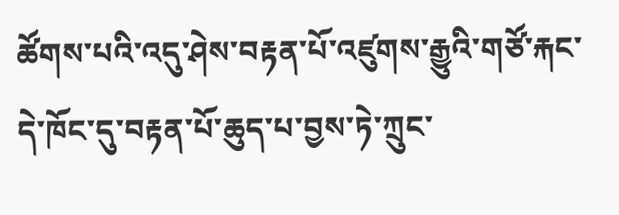ཚོགས་པའི་འདུ་ཤེས་བརྟན་པོ་འཛུགས་རྒྱུའི་གཙོ་རྐང་དེ་ཁོང་དུ་བརྟན་པོ་ཆུད་པ་བྱས་ཏེ་ཀྲུང་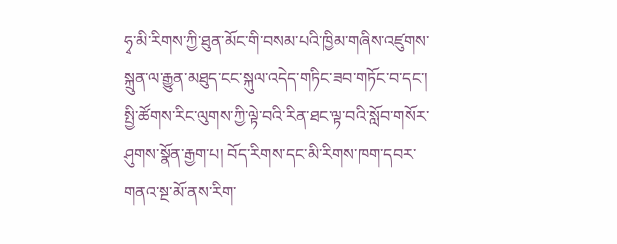ཧྭ་མི་རིགས་ཀྱི་ཐུན་མོང་གི་བསམ་པའི་ཁྱིམ་གཞིས་འཛུགས་སྐྲུན་ལ་རྒྱུན་མཐུད་ངང་སྐུལ་འདེད་གཏིང་ཟབ་གཏོང་བ་དང་། སྤྱི་ཚོགས་རིང་ལུགས་ཀྱི་ལྟེ་བའི་རིན་ཐང་ལྟ་བའི་སློབ་གསོར་ཤུགས་སྣོན་རྒྱག་པ། བོད་རིགས་དང་མི་རིགས་ཁག་དབར་གནའ་སྔ་མོ་ནས་རིག་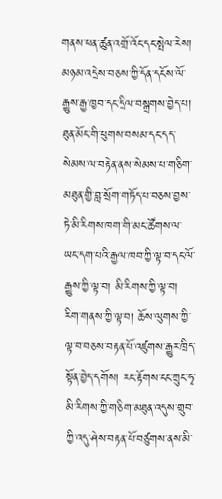གནས་ཕན་ཚུན་འགྲོ་འོང་དང་སྤེལ་རེས། མཉམ་འདྲེས་བཅས་ཀྱི་དོན་དངོས་ལོ་རྒྱུས་རྒྱ་ཁྱབ་དང་དྲིལ་བསྒྲགས་བྱེད་པ། ཐུན་མོང་གི་ཕུགས་བསམ་དང་དད་སེམས་ལ་བརྟེན་ནས་སེམས་པ་གཅིག་མཐུན་གྱི་བླ་སྲོག་གཏོད་པ་བཅས་བྱས་ཏེ་མི་རིགས་ཁག་གི་མང་ཚོགས་ལ་ཡང་དག་པའི་རྒྱལ་ཁབ་ཀྱི་ལྟ་བ་དང་ལོ་རྒྱུས་ཀྱི་ལྟ་བ། མི་རིགས་ཀྱི་ལྟ་བ། རིག་གནས་ཀྱི་ལྟ་བ། ཆོས་ལུགས་ཀྱི་ལྟ་བ་བཅས་བརྟན་པོ་འཛུགས་རྒྱུར་ཁྲིད་སྟོན་བྱེད་དགོས། རང་རྟོགས་ངང་ཀྲུང་ཧྭ་མི་རིགས་ཀྱི་གཅིག་མཐུན་འདུས་གྲུབ་ཀྱི་འདུ་ཤེས་བརྟན་པོ་བཙུགས་ནས་མི་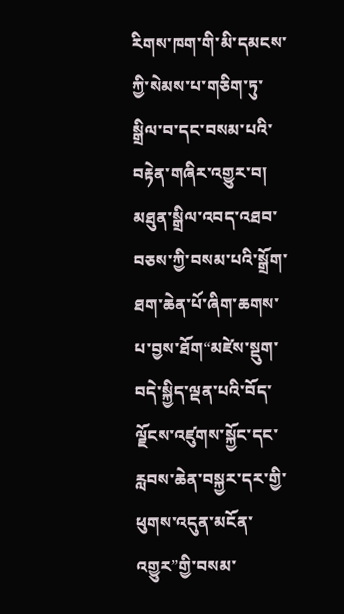རིགས་ཁག་གི་མི་དམངས་ཀྱི་སེམས་པ་གཅིག་ཏུ་སྒྲིལ་བ་དང་བསམ་པའི་བརྟེན་གཞིར་འགྱུར་བ། མཐུན་སྒྲིལ་འབད་འཐབ་བཅས་ཀྱི་བསམ་པའི་སྒྲོག་ཐག་ཆེན་པོ་ཞིག་ཆགས་པ་བྱས་ཐོག“མཛེས་སྡུག་བདེ་སྐྱིད་ལྡན་པའི་བོད་ལྗོངས་འཛུགས་སྐྱོང་དང་རླབས་ཆེན་བསྐྱར་དར་གྱི་ཕུགས་འདུན་མངོན་འགྱུར”གྱི་བསམ་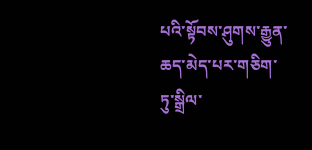པའི་སྟོབས་ཤུགས་རྒྱུན་ཆད་མེད་པར་གཅིག་ཏུ་སྒྲིལ་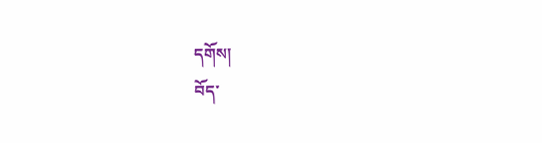དགོས།
བོད་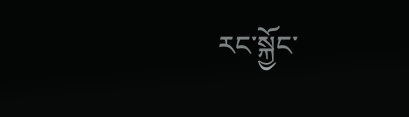རང་སྐྱོང་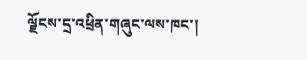ལྗོངས་དྲ་འཕྲིན་གཞུང་ལས་ཁང་།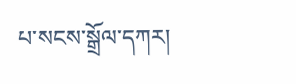པ་སངས་སྒྲོལ་དཀར།